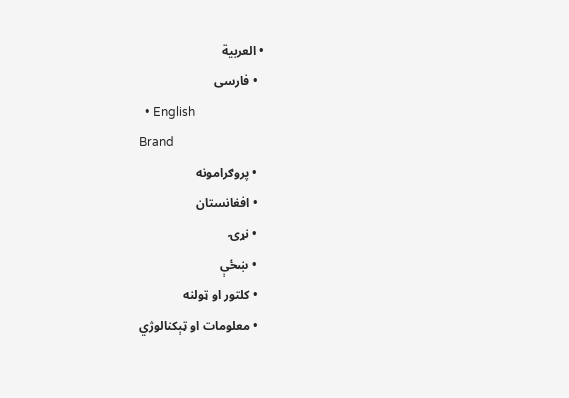• العربية
  • فارسی
  • English
Brand
  • پروګرامونه
  • افغانستان
  • نړۍ
  • ښځې
  • کلتور او ټولنه
  • معلومات او ټېکنالوژي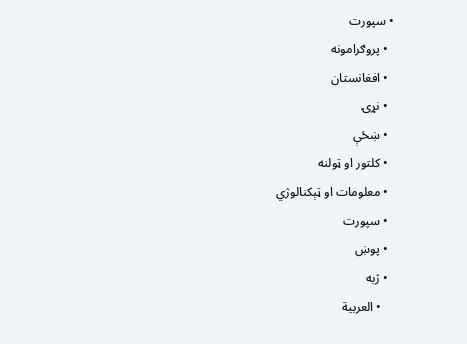• سپورت
  • پروګرامونه
  • افغانستان
  • نړۍ
  • ښځې
  • کلتور او ټولنه
  • معلومات او ټېکنالوژي
  • سپورت
  • پوښ
  • ژبه
    • العربية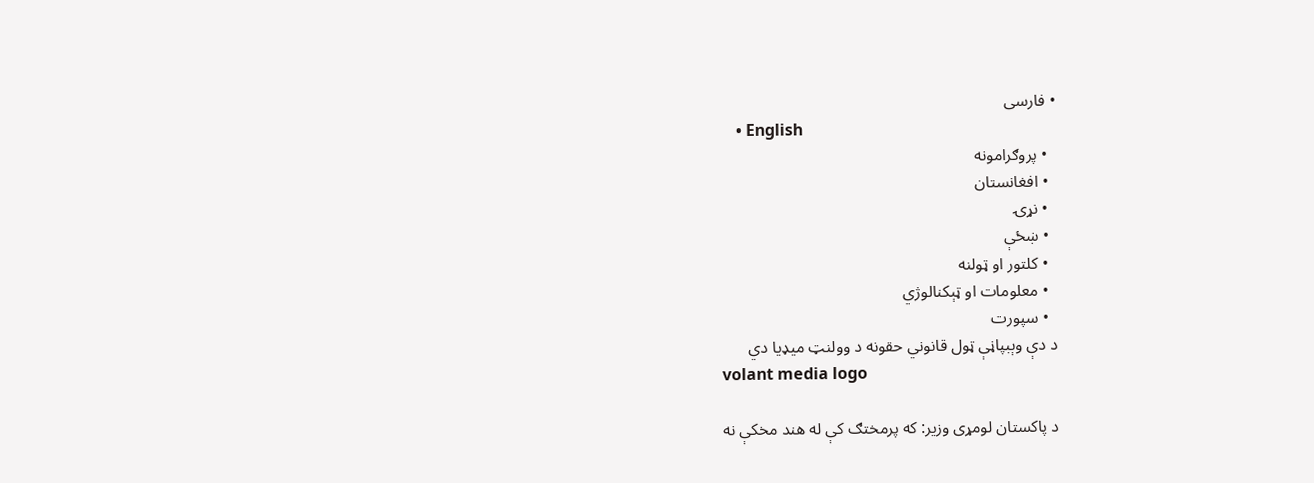• فارسی
    • English
  • پروګرامونه
  • افغانستان
  • نړۍ
  • ښځې
  • کلتور او ټولنه
  • معلومات او ټېکنالوژي
  • سپورت
د دې وېبپاڼې ټول قانوني حقونه د وولنټ میډیا دي
volant media logo

د پاکستان لومړی وزير: که پرمختګ کې له هند مخکې نه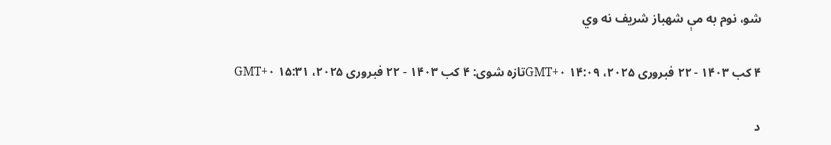شو، نوم به مې شهباز شریف نه وي

۴ کب ۱۴۰۳ - ۲۲ فبروری ۲۰۲۵، ۱۴:۰۹ GMT+۰تازه شوی: ۴ کب ۱۴۰۳ - ۲۲ فبروری ۲۰۲۵، ۱۵:۳۱ GMT+۰

د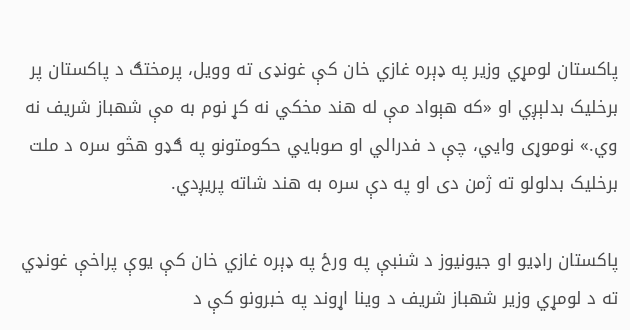پاکستان لومړي وزير په ډېره غازي خان کې غونډی ته وویل، پرمختګ د پاکستان پر برخلیک بدلېږي او «که هېواد مې له هند مخکي نه کړ نوم به مې شهباز شريف نه وي.» نوموړی وايي، چې د فدرالي او صوبايي حکومتونو په ګډو هڅو سره د ملت برخلیک بدلولو ته ژمن دی او په دې سره به هند شاته پريږدي.

پاکستان راډيو او جیونيوز د شنبې په ورځ په ډېره غازي خان کې یوې پراخې غونډي ته د لومړي وزير شهباز شریف د وینا اړوند په خبرونو کې د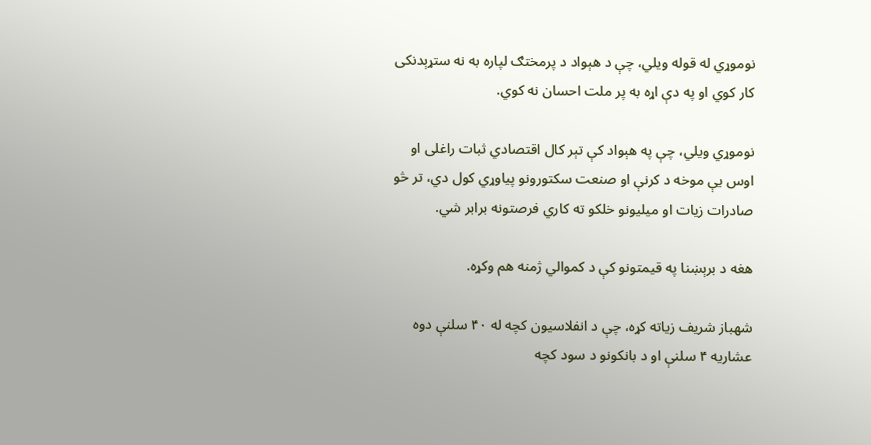نوموړي له قوله ویلي، چې د هېواد د پرمختګ لپاره به نه ستړېدنکی کار کوي او په دې اړه به پر ملت احسان نه کوي.

نوموړي ويلي، چې په هېواد کې تېر کال اقتصادي ثبات راغلی او اوس يې موخه د کرنې او صنعت سکتورونو پياوړي کول دي، تر څو صادرات زيات او میلیونو خلکو ته کاري فرصتونه برابر شي.

هغه د برېښنا په قیمتونو کې د کموالي ژمنه هم وکړه.

شهباز شریف زياته کړه، چې د انفلاسیون کچه له ۴۰ سلنې دوه عشاريه ۴ سلنې او د بانکونو د سود کچه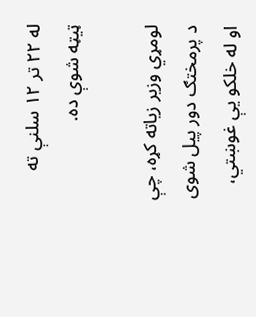له ۲۲ تر ۱۲ سلنې ته ټيټه شوې ده.

لومړي وزير زياته کړه، چې د پرمختګ دور پيل شوی او له خلکو يې غوښتي،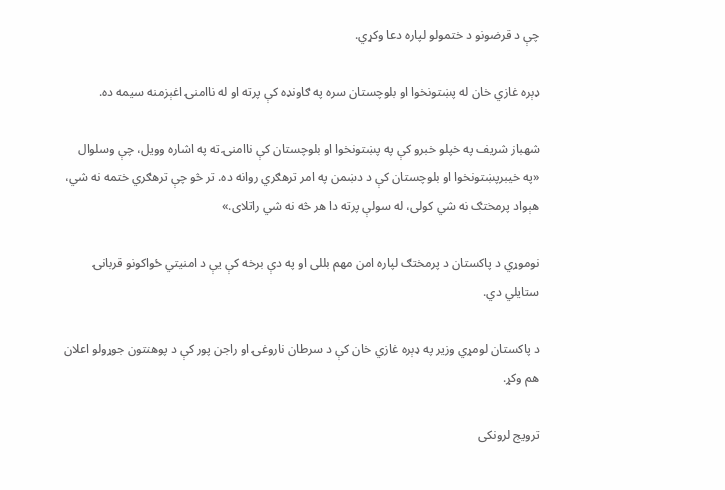چې د قرضونو د ختمولو لپاره دعا وکړي.

ډېره غازي خان له پښتونخوا او بلوچستان سره په ګاونډه کې پرته او له ناامنۍ اغېزمنه سیمه ده.

شهباز شریف په خپلو خبرو کې په پښتونخوا او بلوچستان کې ناامنۍ ته په اشاره وویل، چې وسلوال «په خيبرپښتونخوا او بلوچستان کې د دښمن په امر ترهګري روانه ده. تر څو چې ترهګري ختمه نه شي، هېواد پرمختګ نه شي کولی، له سولې پرته دا هر څه نه شي راتلای.»

نوموړي د پاکستان د پرمختګ لپاره امن مهم بللی او په دې برخه کې يې د امنیتي ځواکونو قربانۍ ستايلي دي.

د پاکستان لومړي وزير په ډېره غازي خان کې د سرطان ناروغۍ او راجن پور کې د پوهنتون جوړولو اعلان هم وکړ.

ترویج لرونکی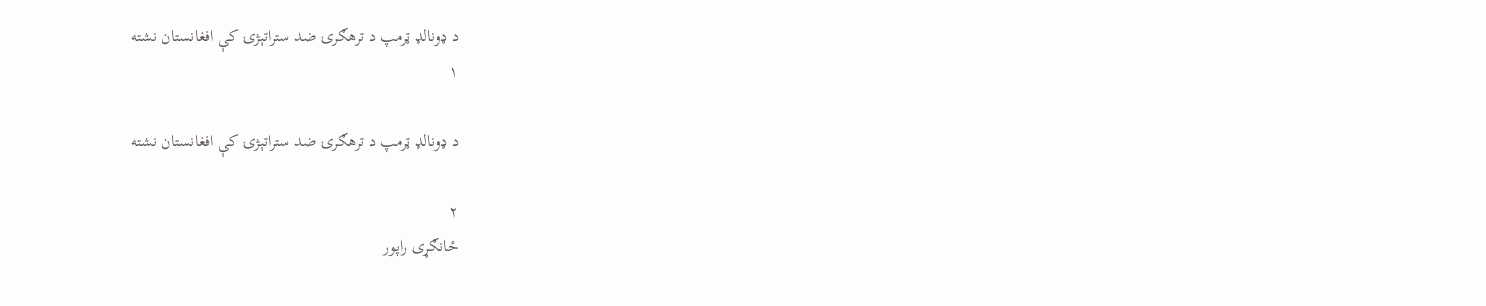د ډونالډ ټرمپ د ترهګرۍ ضد ستراتېژۍ کې افغانستان نشته
۱

د ډونالډ ټرمپ د ترهګرۍ ضد ستراتېژۍ کې افغانستان نشته

۲
ځانګړی راپور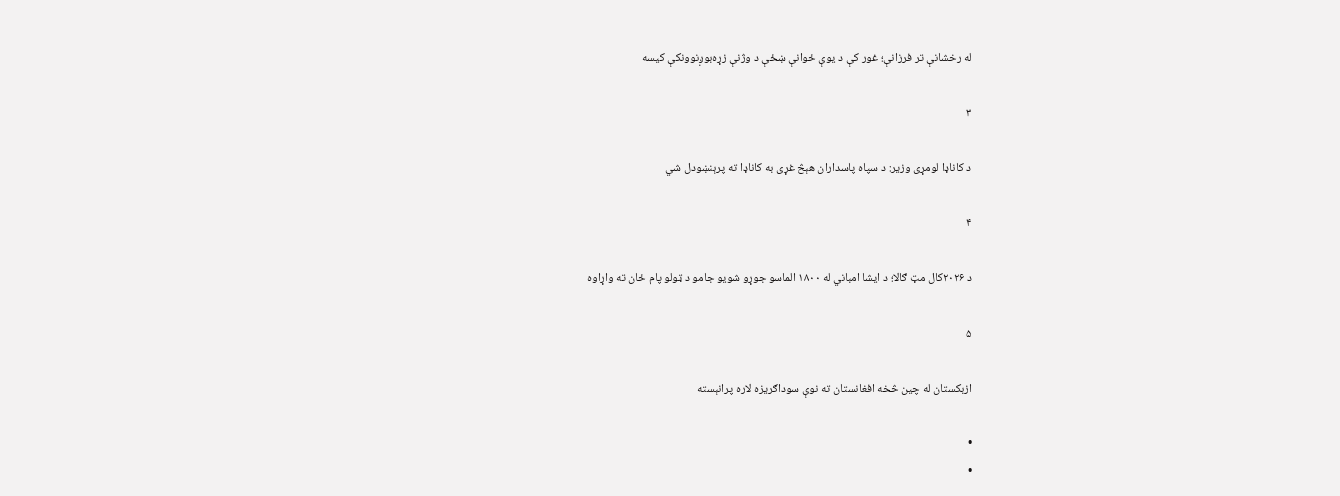له رخشانې تر فرزانې؛ غور کې د یوې ځوانې ښځې د وژنې زړه‌بوږنوونکې کیسه

۳

د کاناډا لومړی وزیر: د سپاه پاسداران هېڅ غړی به کاناډا ته پرېنښودل شي

۴

د ۲۰۲۶کال مټ ګالا؛ د ایشا امباني له ۱۸۰۰ الماسو جوړو شويو جامو د ټولو پام ځان ته واړاوه

۵

ازبکستان له چین څخه افغانستان ته نوې سوداګریزه لاره پرانېسته

•
•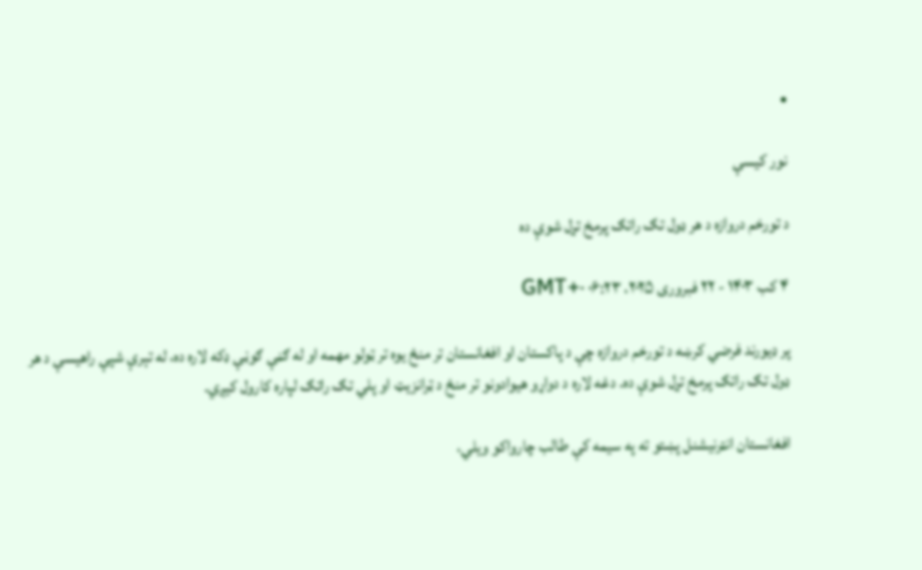•

نور کیسې

د تورخم دروازه د هر ډول تګ راتګ پرمخ تړل شوې ده

۴ کب ۱۴۰۳ - ۲۲ فبروری ۲۰۲۵، ۰۶:۲۳ GMT+۰

پر ډیورند فرضي کرښه د تورخم دروازه چې د پاکستان او افغانستان تر منځ یوه تر ټولو مهمه او له ګڼې ګوڼې ډکه لاره ده، له تېرې شپې راهیسې د هر ډول تګ راتګ پرمخ تړل شوې ده. دغه لاره د دواړو هیوادونو تر منځ د ټرانزیټ او پلي تګ راتګ لپاره کارول کیږي.

افغانستان انټرنیشنل پښتو ته په سیمه کې طالب چارواکو ویلي،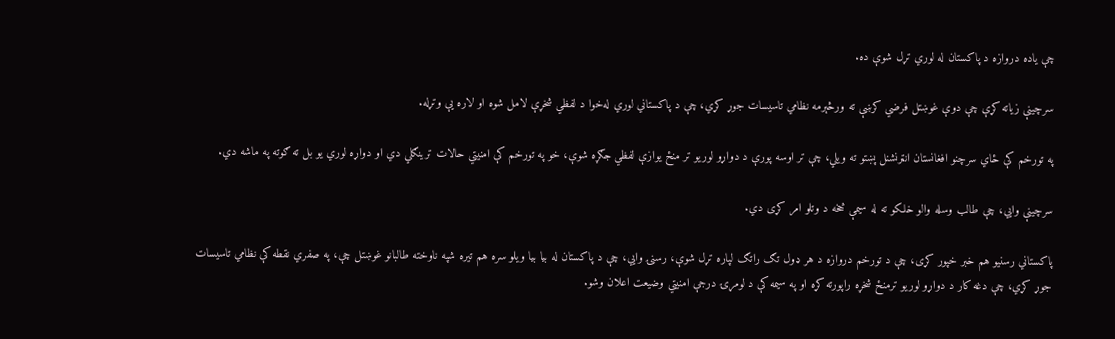چې یاده دروازه د پاکستان له لوري تړل شوې ده.

سرچینې زیاته کړې چې دوې غوښتل فرضي کرښې ته ورڅېرمه نظامي تاسیسات جوړ کړي، چې د پاکستاني لوري له‌خوا د لفظي شخړې لامل شوه او لاره یې وتړله.

په تورخم کې ځاي سرچنو افغانستان انټرنشنل پښتو ته ویلي، چې تر اوسه پورې د دواړو لوریو تر منځ یوازې لفظي جګړه شوې، خو په تورخم کې امنیتي حالات ترینګلي دي او دواړه لوري یو بل ته ګوته په ماشه دي.

سرچینې وايي، چې طالب وسله والو خلکو ته له سیمې څخه د وتلو امر کړی دي.

پاکستاني رسنیو هم خبر خپور کړی، چې د تورخم دروازه د هر ډول تګ راتګ لپاره تړل شوې، رسنۍ وایي، چې د پاکستان له بیا بیا ویلو سره هم تیره شپه ناوخته طالبانو غوښتل چې، په صفري نقطه کې نظامي تاسیسات جوړ کړي، چې دغه کار د دواړو لوریو ترمنځ شخړه راپورته کړه او په سیمه کې د لومړۍ درجې امنیتي وضیعت اعلان وشو.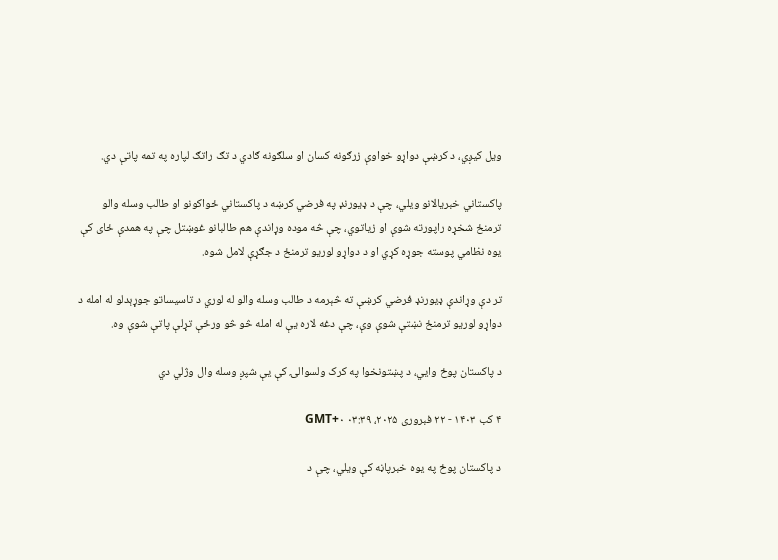ویل کیږي، د کرښې دواړو خواوې زرګونه کسان او سلګونه ګادي د تګ راتګ لپاره په تمه پاتې دي.

پاکستاني خبریالانو ویلي، چې د ډیورنډ په فرضي کرښه د پاکستاني ځواکونو او طالب وسله والو ترمنځ شخړه راپورته شوې او زیاتوي، چې څه موده وړاندې هم طالبانو غوښتل چې په همدې ځای کې یوه نظامي پوسته جوړه کړي او د دواړو لوریو ترمنځ د جګړې لامل شوه.

تر دې وړاندې ډیورنډ فرضي کرښې ته څېرمه د طالب وسله والو له لوري د تاسیساتو جوړېدلو له امله د دواړو لوریو ترمنځ نښتې شوې وې، چې دغه لاره یې له امله څو څو ورځې تړلې پاتې شوې وه.

د پاکستان پوځ وايي، د پښتونخوا په کرک ولسوالۍ کې یې شپږ وسله وال وژلي دي

۴ کب ۱۴۰۳ - ۲۲ فبروری ۲۰۲۵، ۰۳:۳۹ GMT+۰

د پاکستان پوځ په یوه خبرپاڼه کې ویلي، چې د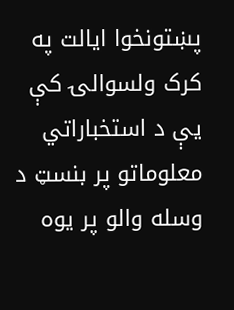پښتونخوا ایالت په کرک ولسوالۍ کې یې د استخباراتي معلوماتو پر بنسټ د وسله والو پر یوه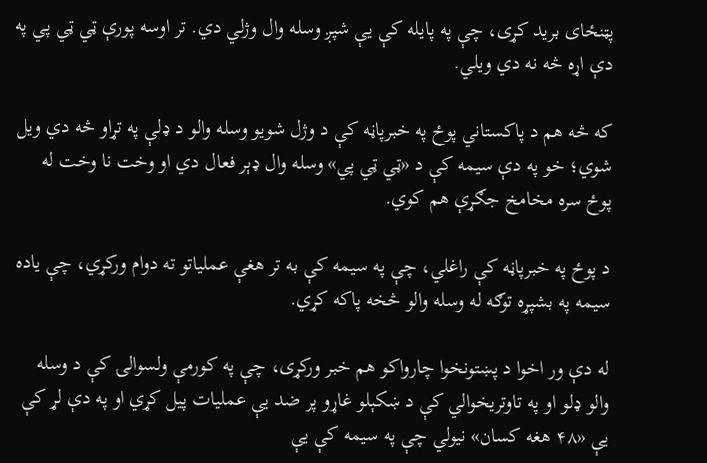پټنځای برید کړی، چې په پایله کې یې شپږ وسله وال وژلي دي. تر اوسه پورې ټي ټي پي په دې اړه څه نه دي ويلي.

که څه هم د پاکستاني پوځ په خبرپاڼه کې د وژل شويو وسله والو د ډلې په تړاو څه دي ویل شوي؛ خو په دې سیمه کې د «ټي ټي پي» وسله وال ډېر فعال دي او وخت نا وخت له پوځ سره مخامخ جګړې هم کوي.

د پوځ په خبرپاڼه کې راغلي، چې په سیمه کې به تر هغې عملیاتو ته دوام ورکړي، چې یاده سیمه په بشپړه توګه له وسله والو څخه پاکه کړي.

له دې ور اخوا د پښتونخوا چارواکو هم خبر ورکړی، چې په کورمې ولسوالۍ کې د وسله والو ډلو او په تاوتریخوالي کې د ښکېلو غاړو پر ضد یې عملیات پیل کړي او په دې لړ کې یې «۴۸ هغه کسان» نیولي چې په سیمه کې یې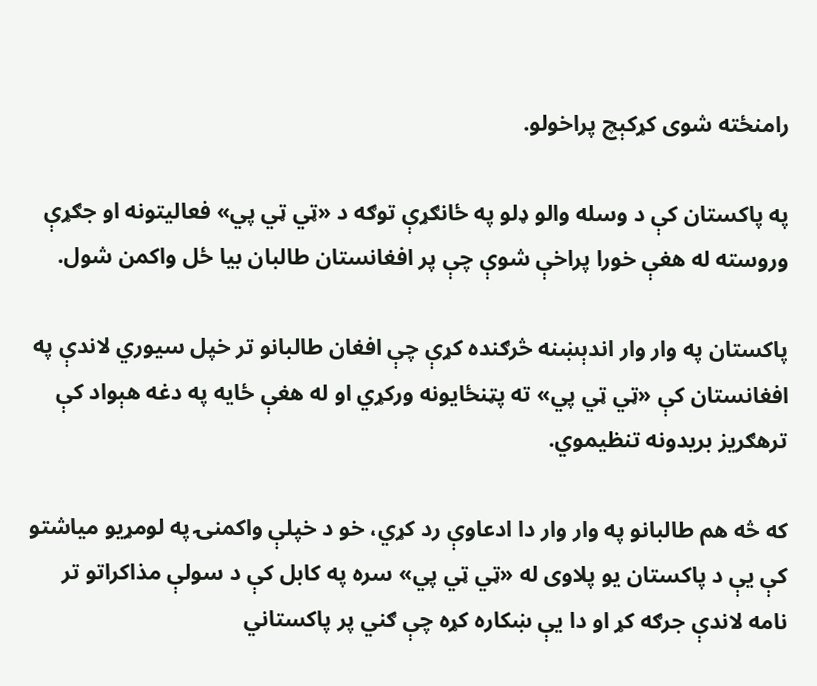رامنځته شوی کړکېچ پراخولو.

په پاکستان کې د وسله والو ډلو په ځانګړې توګه د «ټي ټي پي» فعالیتونه او جګړې وروسته له هغې خورا پراخې شوې چې پر افغانستان طالبان بیا ځل واکمن شول.

پاکستان په وار وار اندېښنه څرګنده کړې چې افغان طالبانو تر خپل سیوري لاندې په افغانستان کې «ټي ټي پي» ته پټنځایونه ورکړي او له هغې ځایه په دغه هېواد کې ترهګریز بریدونه تنظیموي.

که څه هم طالبانو په وار وار دا ادعاوې رد کړي، خو د خپلې واکمنۍ په لومړیو میاشتو کې یې د پاکستان یو پلاوی له «ټي ټي پي» سره په کابل کې د سولې مذاکراتو تر نامه لاندې جرګه کړ او دا یې ښکاره کړه چې ګني پر پاکستاني‌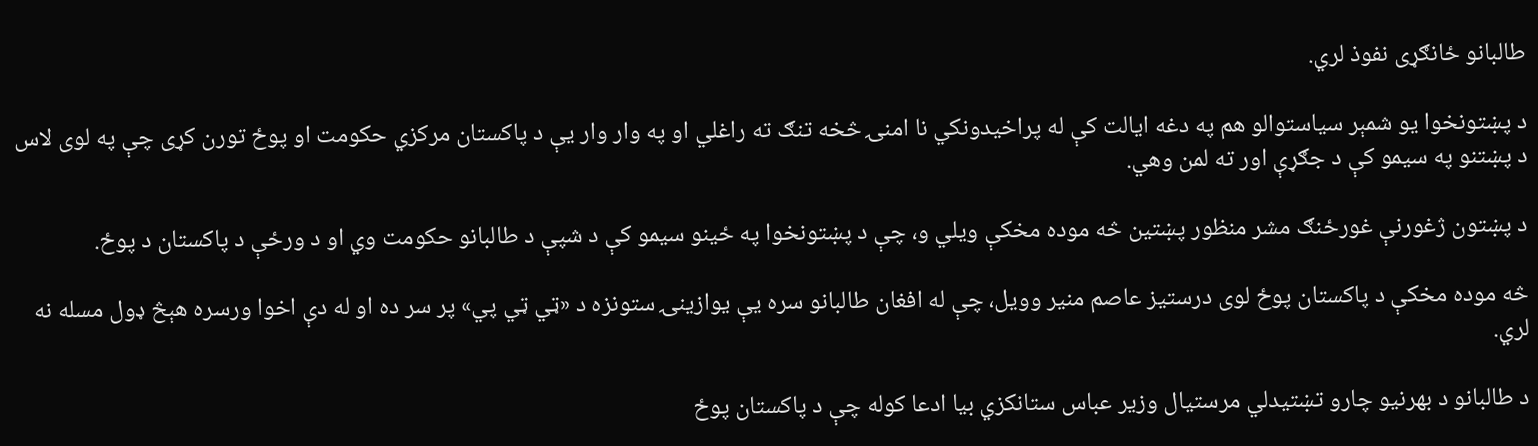طالبانو ځانګړی نفوذ لري.

د پښتونخوا یو شمېر سیاستوالو هم په دغه ایالت کې له پراخیدونکي نا امنۍ څخه تنګ ته راغلي او په وار وار یې د پاکستان مرکزي حکومت او پوځ تورن کړی چې په لوی لاس د پښتنو په سیمو کې د جګړې اور ته لمن وهي.

د پښتون ژغورنې غورځنګ مشر منظور پښتین څه موده مخکې ویلي و، چې د پښتونخوا په ځینو سیمو کې د شپې د طالبانو حکومت وي او د ورځې د پاکستان د پوځ.

څه موده مخکې د پاکستان پوځ لوی درستیز عاصم منیر وویل،‌ چې له افغان طالبانو سره یې یوازینۍ ستونزه د «ټي ټي پي» پر سر ده او له دې اخوا ورسره هېڅ ډول مسله نه لري.

د طالبانو د بهرنیو چارو تښتیدلي مرستیال وزیر عباس ستانکزي بیا ادعا کوله چې د‌ پاکستان پوځ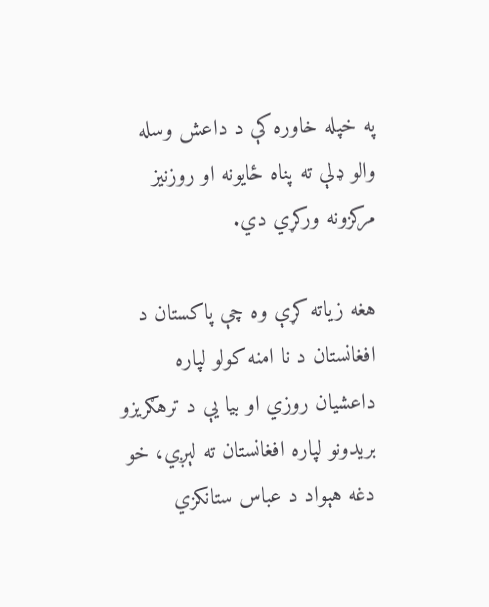په خپله خاوره کې د داعش وسله والو ډلې ته پناه ځایونه او روزنیز مرکزونه ورکړي‌ دي.

هغه زیاته کړې وه چې پاکستان د افغانستان د نا امنه کولو لپاره داعشیان روزي او بیا یې د ترهګریزو بریدونو لپاره افغانستان ته لېږي، خو دغه هېواد د عباس ستانکزي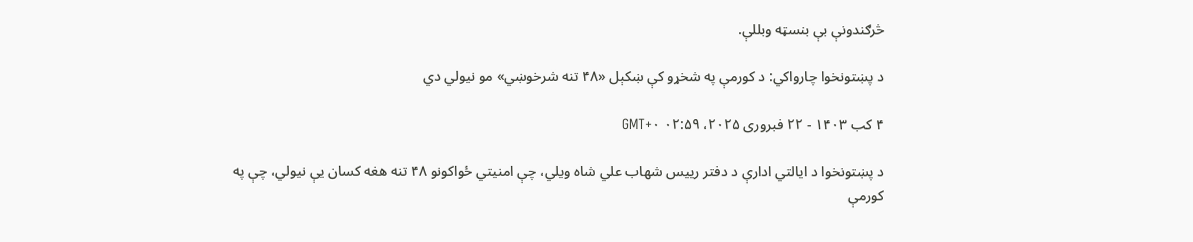څرګندونې بې بنسټه وبللې.

د پښتونخوا چارواکي: د کورمې په شخړو کې ښکېل «۴۸ تنه شرخوښي» مو نیولي دي

۴ کب ۱۴۰۳ - ۲۲ فبروری ۲۰۲۵، ۰۲:۵۹ GMT+۰

د پښتونخوا د ایالتي ادارې د دفتر رییس شهاب علي شاه ویلي، چې امنیتي ځواکونو ۴۸ تنه هغه کسان یې نیولي، چې په کورمې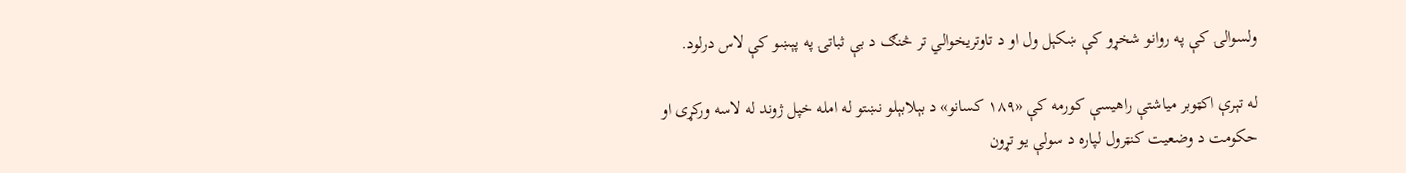ولسوالۍ کې په روانو شخړو کې ښکېل ول او د تاوتریخوالي تر څنګ د بې ثباتۍ په پېښو کې لاس درلود.

له تېرې اکټوبر میاشتې راهیسې کورمه کې «۱۸۹ کسانو» د بېلابېلو نښتو له امله خپل ژوند له لاسه ورکړی او حکومت د وضعیت کنټرول لپاره د سولې یو تړون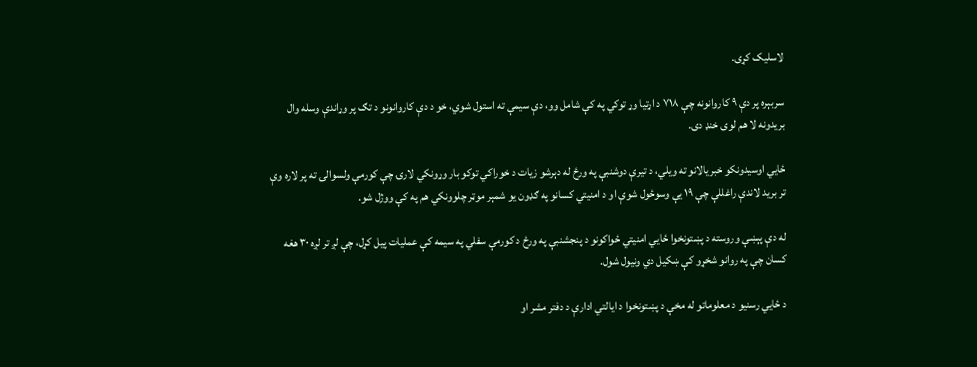لاسلیک کړی.

سربېره پر دې ۹ کاروانونه چې ۷۱۸ د اړتیا وړ توکي په کې شامل وو، دې سیمې ته استول شوي، خو د دې کاروانونو د تګ پر وړاندې وسله وال بریدونه لا هم لوی خنډ دی.

ځايي اوسیدونکو خبریالانو ته ویلي، د تیرې دوشنبې په ورځ له دېرشو زیات د خوراکي توکو بار وړونکي لارۍ چې کورمې ولسوالۍ ته پر لاره وې تر برید لاندې راغللې چې ۱۹ یې وسوځول شوې او د امنیتي کسانو په ګډون یو شمېر موټر چلوونکي هم په کې ووژل شو.

له دې پېښې وروسته د پښتونخوا ځايي امنیتي ځواکونو د پنجشنبې په ورځ د کورمې سفلي په سیمه کې عملیات پیل کړل، چې لږ تر لږه ۳۰ هغه کسان چې په روانو شخړو کې ښکیل دي ونیول شول.

د ځايي رسنیو د معلوماتو له مخې د پښتونخوا د ایالتي ادارې د دفتر مشر او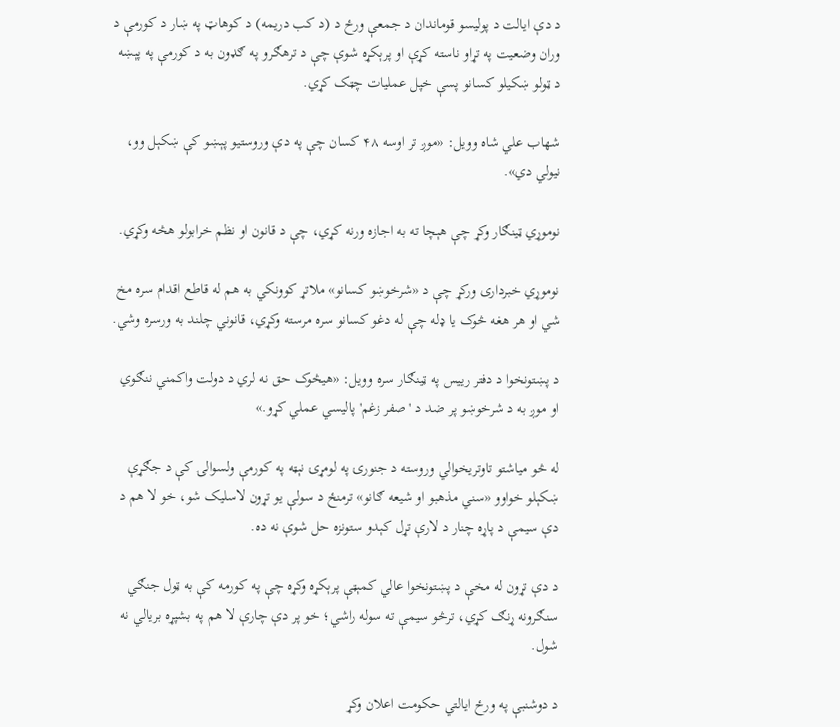د دې ایالت د پولیسو قوماندان د جمعې ورځ د (د کب دریمه) د کوهاټ په ښار د کورمې د وران وضعیت په تړاو ناسته کړې او پرېکړه شوې چې د ترهګرو په ګډون به د کورمې په پېښه د ټولو ښکیلو کسانو پسې خپل عملیات چټک کړي.

شهاب علي شاه وویل: «موږ تر اوسه ۴۸ کسان چې په دې وروستیو پېښو کې ښکېل وو، نیولي دي».

نوموړي ټینګار وکړ چې هېچا ته به اجازه ورنه کړي، چې د قانون او نظم خرابولو هڅه وکړي.

نوموړي خبرداری ورکړ چې د «شرخوښو کسانو» ملاتړ کوونکي به هم له قاطع اقدام سره مخ شي او هر هغه څوک یا ډله چې له دغو کسانو سره مرسته وکړي، قانوني چلند به ورسره وشي.

د پښتونخوا د دفتر رییس په ټینګار سره وویل: «هیڅوک حق نه لري د دولت واکمني ننګوي او موږ به د شرخوښو پر ضد د 'صفر زغم' پالیسي عملي کړو.»

له څو میاشتو تاوتریخوالي وروسته د جنورۍ په لومړۍ نېټه په کورمې ولسوالۍ کې د جګړې ښکېلو خواوو «سني مذهبو او شیعه ګانو» ترمنځ د سولې یو تړون لاسلیک شو، خو لا هم د دې سیمې د پاړه چنار د لارې تړل کېدو ستونزه حل شوې نه ده.

د دې تړون له مخې د پښتونخوا عالي کمېټې پرېکړه وکړه چې په کورمه کې به ټول جنګي سنګرونه ړنګ کړي، ترڅو سیمې ته سوله راشي؛ خو پر دې چارې لا هم په بشپړه بریالي نه شول.

د دوشنبې په ورځ ایالتي حکومت اعلان وکړ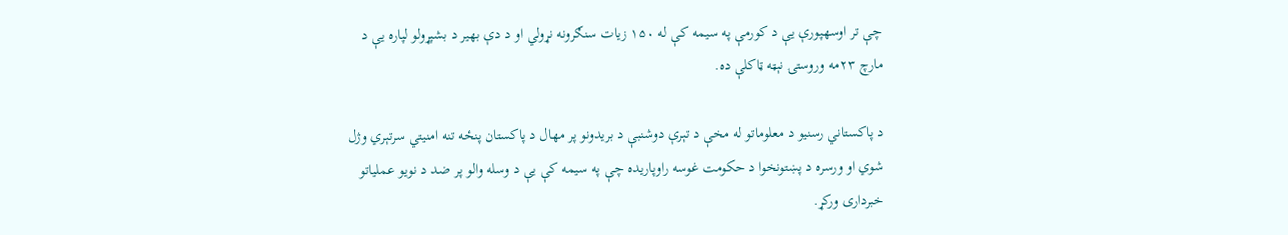چې تر اوسهپورې یې د کورمې په سیمه کې له ۱۵۰ زیات سنګرونه نړولي او د دې بهیر د بشپړولو لپاره یې د مارچ ۲۳مه وروستۍ نېټه ټاکلې ده.

د پاکستاني رسنیو د معلوماتو له مخې د تېرې دوشنبې د بریدونو پر مهال د پاکستان پنځه تنه امنیتي سرتېري وژل شوي او ورسره د پښتونخوا د حکومت غوسه راوپاریده چې په سیمه کې یې د وسله والو پر ضد د نویو عملیاتو خبرداری ورکړ.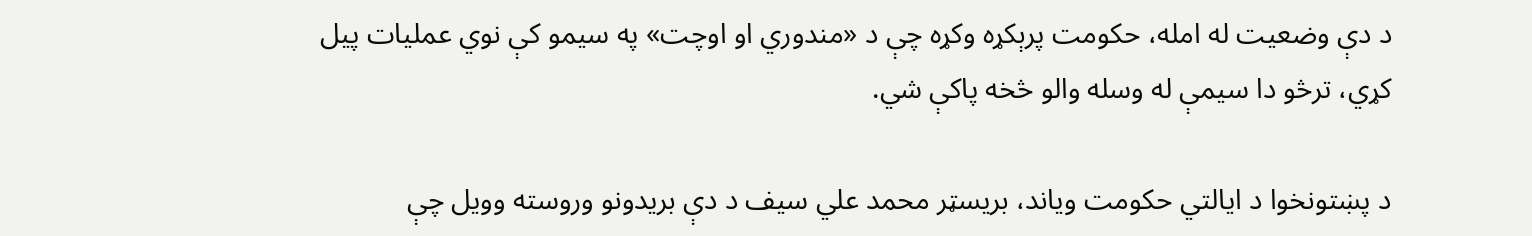د دې وضعیت له امله، حکومت پرېکړه وکړه چې د «مندوري او اوچت» په سیمو کې نوي عملیات پیل کړي، ترڅو دا سیمې له وسله والو څخه پاکې شي.

د پښتونخوا د ایالتي حکومت ویاند، بریسټر محمد علي سیف د دې بریدونو وروسته وویل چې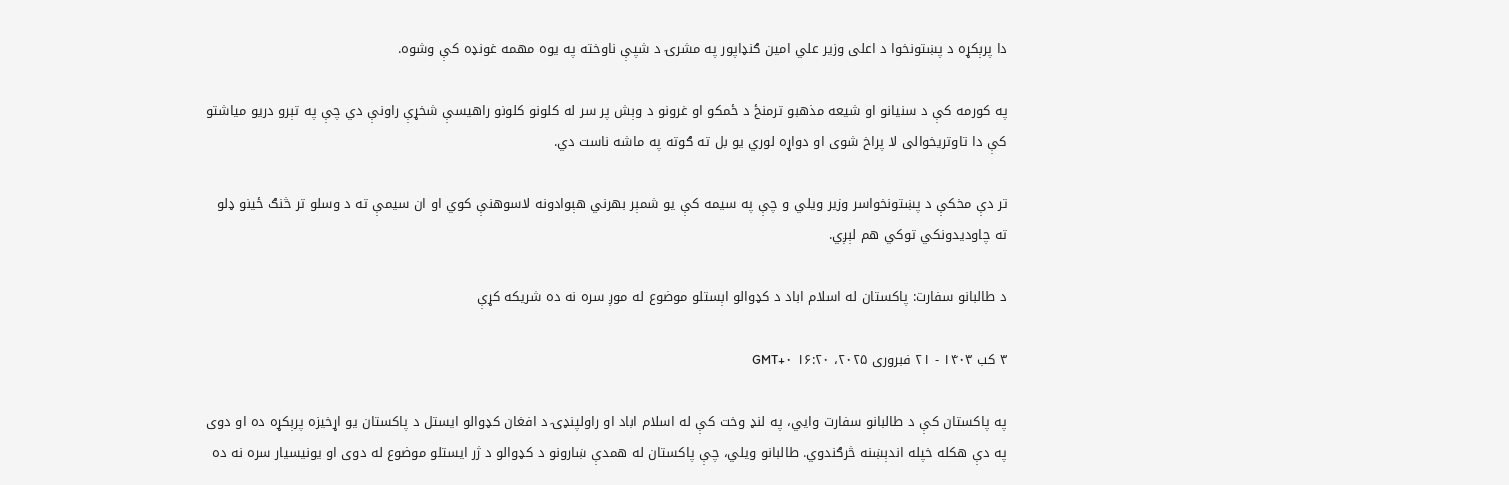دا پرېکړه د پښتونخوا د اعلی وزیر علي امین ګنډاپور په مشرۍ د شپې ناوخته په یوه مهمه غونډه کې وشوه.

په کورمه کې د سنیانو او شیعه مذهبو ترمنځ د ځمکو او غرونو د وېش پر سر له کلونو کلونو راهیسې شخړې راونې دي چې په تېرو دریو میاشتو کې دا تاوتریخوالی لا پراخ شوی او دواړه لوري یو بل ته ګوته په ماشه ناست دي.

تر دې مخکې د پښتونخواسر وزیر ویلي و چې په سیمه کې یو شمېر بهرني هېوادونه لاسوهنې کوي او ان سیمې ته د وسلو تر څنګ ځینو ډلو ته چاودیدونکي توکي هم لېږي.

د طالبانو سفارت: پاکستان له اسلام اباد د کډوالو اېستلو موضوع له موږ سره نه ده شریکه کړې

۳ کب ۱۴۰۳ - ۲۱ فبروری ۲۰۲۵، ۱۶:۲۰ GMT+۰

په پاکستان کې د طالبانو سفارت وايي، په لنډ وخت کې له اسلام اباد او راولپنډۍ د افغان کډوالو ایستل د پاکستان یو اړخيزه پرېکړه ده او دوی په دې هکله خپله اندېښنه څرګندوي. طالبانو ویلي، چې پاکستان له همدې ښارونو د کډوالو د ژر ایستلو موضوع له دوی او یونیسیار سره نه ده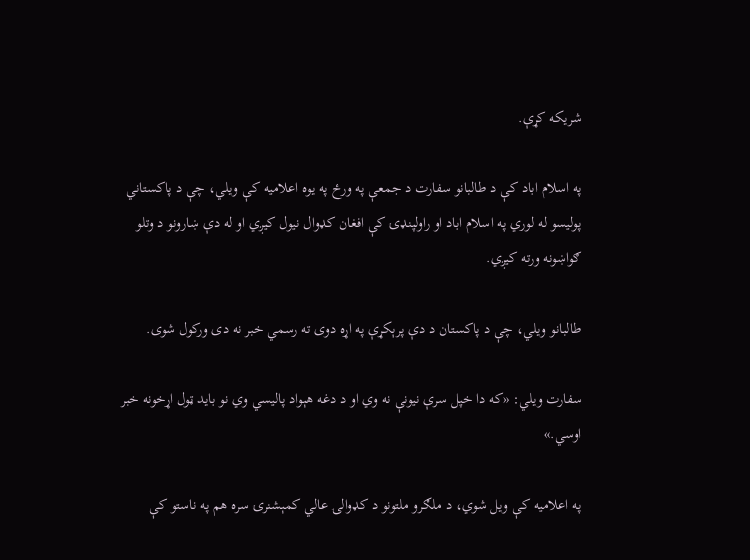شریکه کړې.

په اسلام اباد کې د طالبانو سفارت د جمعې په ورځ په يوه اعلاميه کې ویلي، چې د پاکستاني پوليسو له لوري په اسلام اباد او راولپنډۍ کې افغان کډوال نیول کيږي او له دې ښارونو د وتلو ګواښونه ورته کيږي.

طالبانو ویلي، چې د پاکستان د دې پرېکړې په اړه دوی ته رسمي خبر نه دی ورکول شوی.

سفارت ویلي: «که دا خپل سرې نيونې نه وي او د دغه هېواد پاليسي وي نو باید ټول اړخونه خبر اوسي.»

په اعلاميه کې ویل شوي، د ملګرو ملتونو د کډوالۍ عالي کمېشنرۍ سره هم په ناستو کې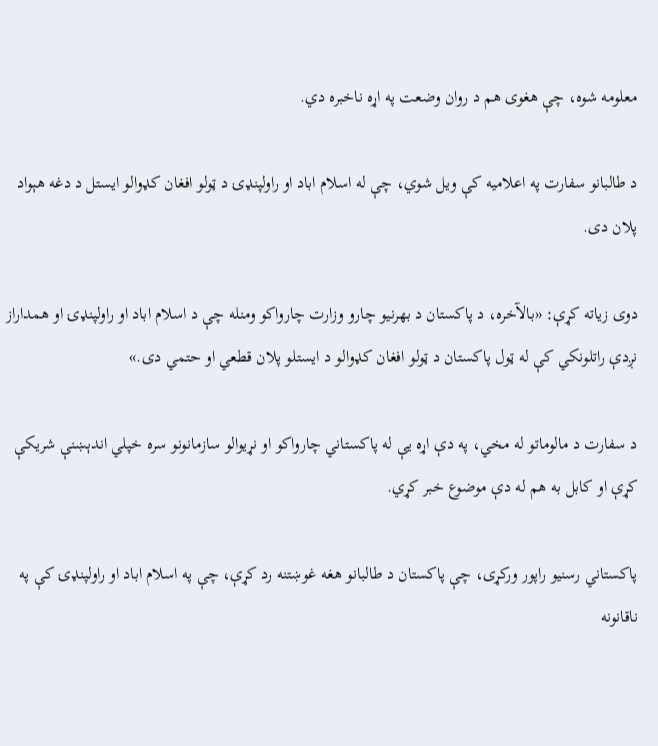معلومه شوه، چې هغوی هم د روان وضعت په اړه ناخبره دي.

د طالبانو سفارت په اعلامیه کې ویل شوي، چې له اسلام اباد او راولپنډۍ د ټولو افغان کډوالو ایستل د دغه هېواد پلان دی.

دوی زیاته کړې: «بالآخره، د پاکستان د بهرنیو چارو وزارت چارواکو ومنله چې د اسلام اباد او راولپنډۍ او همداراز نږدې راتلونکي کې له ټول پاکستان د ټولو افغان کډوالو د ایستلو پلان قطعي او حتمي دی.»

د سفارت د مالوماتو له مخي، په دې اړه یې له پاکستاني چارواکو او نړیوالو سازمانونو سره خپلي اندېښنې شريکې کړې او کابل به هم له دې موضوع خبر کړي.

پاکستاني رسنیو راپور ورکړی، چې پاکستان د طالبانو هغه غوښتنه رد کړې، چې په اسلام اباد او راولپنډۍ کې په ناقانونه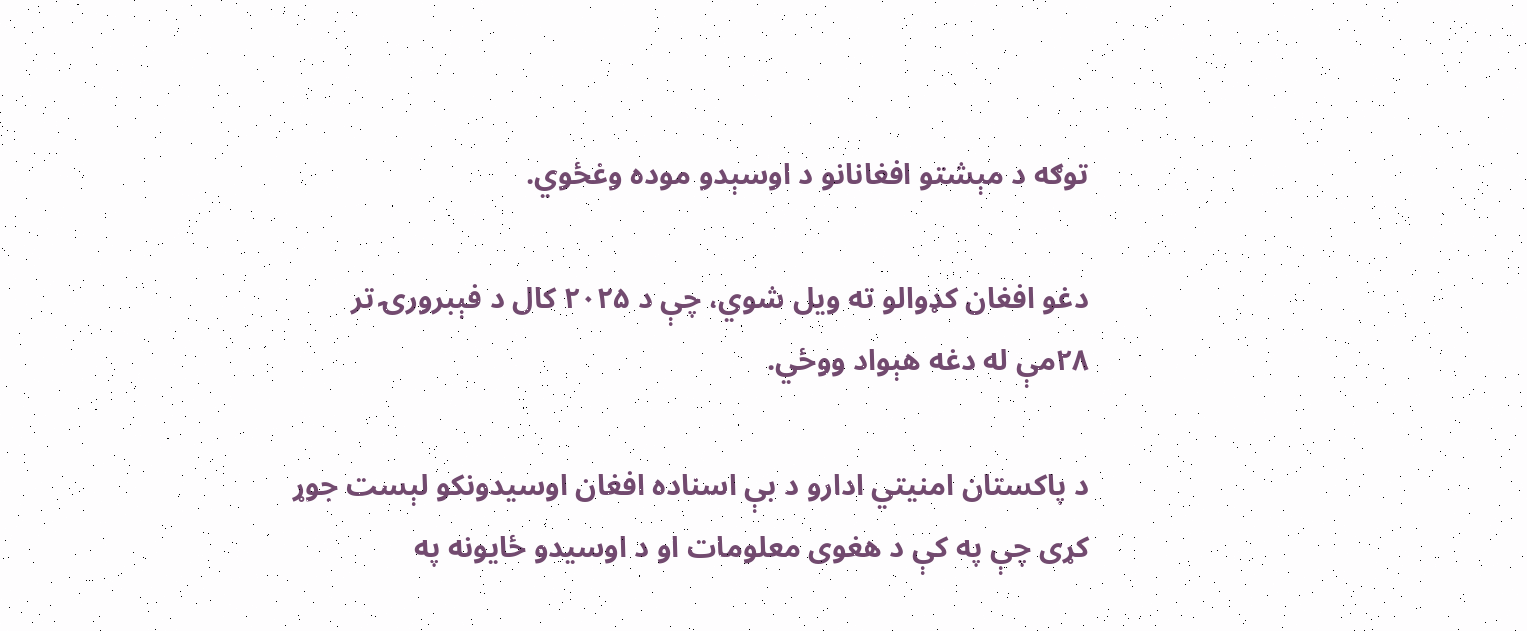توګه د مېشتو افغانانو د اوسېدو موده وغځوي.

دغو افغان کډوالو ته ویل شوي، چې د ۲۰۲۵ کال د فېبرورۍ تر ۲۸مې له دغه هېواد ووځي.

د پاکستان امنیتي ادارو د بې اسناده افغان اوسیدونکو لېست جوړ کړی چې په ‌کې د هغوی معلومات او د اوسیدو ځایونه په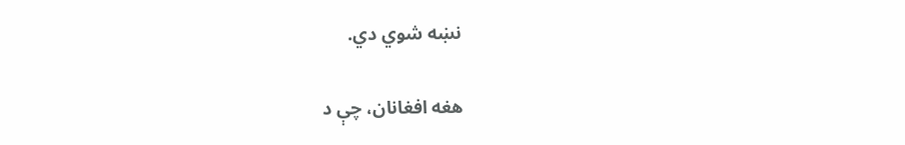نښه شوي دي.

هغه افغانان، چې د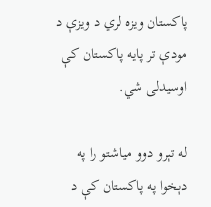پاکستان ویزه لري د ویزې د مودې تر پایه پاکستان کې اوسیدلی شي.

له تېرو دوو میاشتو را په دېخوا په پاکستان کې د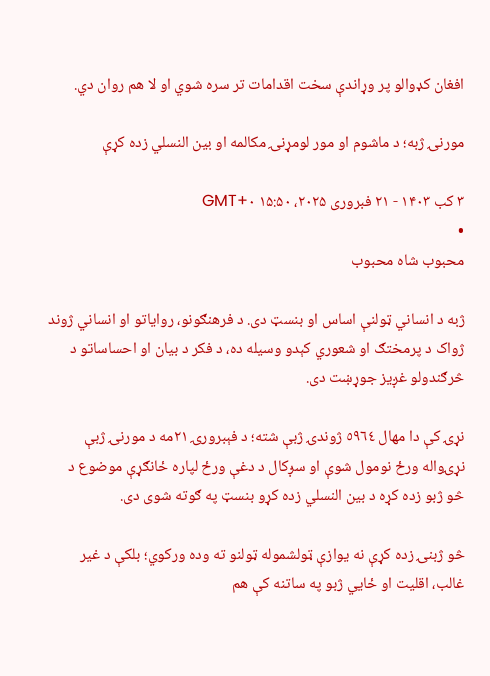افغان کډوالو پر وړاندې سخت اقدامات تر سره شوي او لا هم روان دي.

مورنۍ ژبه؛ د ماشوم او مور لومړنۍ مکالمه او بین النسلي زده کړې

۳ کب ۱۴۰۳ - ۲۱ فبروری ۲۰۲۵، ۱۵:۵۰ GMT+۰
•
محبوب‌ شاه محبوب

ژبه د انساني ټولنې اساس او بنسټ دی. د فرهنګونو، روایاتو او انساني ژوند ژواک د پرمختګ او شعوري کېدو وسیله ده، د فکر د بیان او احساساتو د څرګندولو غږیز جوړښت دی.

نړۍ کې دا مهال ٥٩٦٤ ژوندۍ ژبې شته؛ د فېبرورۍ ۲۱مه د مورنۍ ژبې نړۍواله ورځ نومول شوې او سږکال د دغې ورځ لپاره ځانګړې موضوع د څو ژبو زده کړه د بین النسلي زده کړو بنسټ په ګوته شوی دی.

څو ژبنۍ زده کړې نه یوازې ټولشموله ټولنو ته وده ورکوي؛ بلکې د غیر غالب، اقلیت او ځایي ژبو په ساتنه کې هم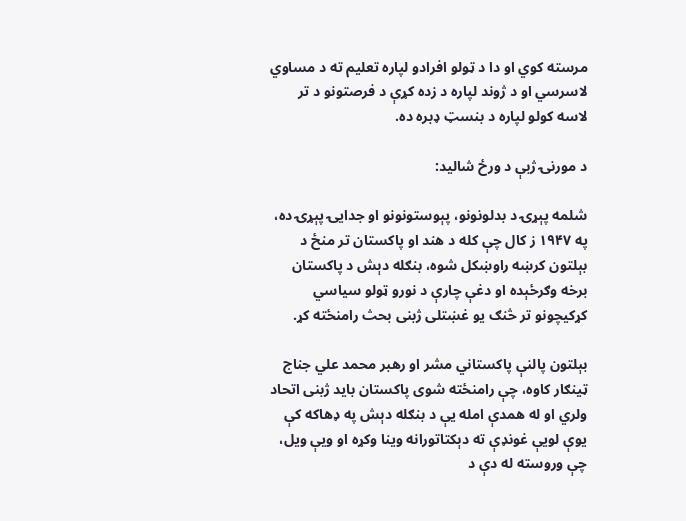مرسته کوي او دا د ټولو افرادو لپاره تعلیم ته د مساوي لاسرسي او د ژوند لپاره د زده کړې د فرصتونو د تر لاسه کولو لپاره د بنسټ ډبره ده.

د مورنۍ ژبې د ورځ شالید:

شلمه پېړۍ د بدلونونو، پېوستونونو او جدایۍ پېړۍ ده، په ۱۹۴۷ ز کال چې کله د هند او پاکستان تر منځ د بېلتون کرښه راوښکل شوه، بنګله دېش د پاکستان برخه وګرځېده او دغې چارې د نورو ټولو سیاسي کړکیچونو تر څنګ یو غښتلی ژبنی بحث رامنځته کړ.

بېلتون پالنې پاکستاني مشر او رهبر محمد علي جناج ټینګار کاوه، چې رامنځته شوی پاکستان باید ژبنی اتحاد ولري او له همدې امله یې د بنګله دېش په ډهاکه کې یوې لویې غونډې ته دېکتاتورانه وینا وکړه او ویې ویل، چې وروسته له دې د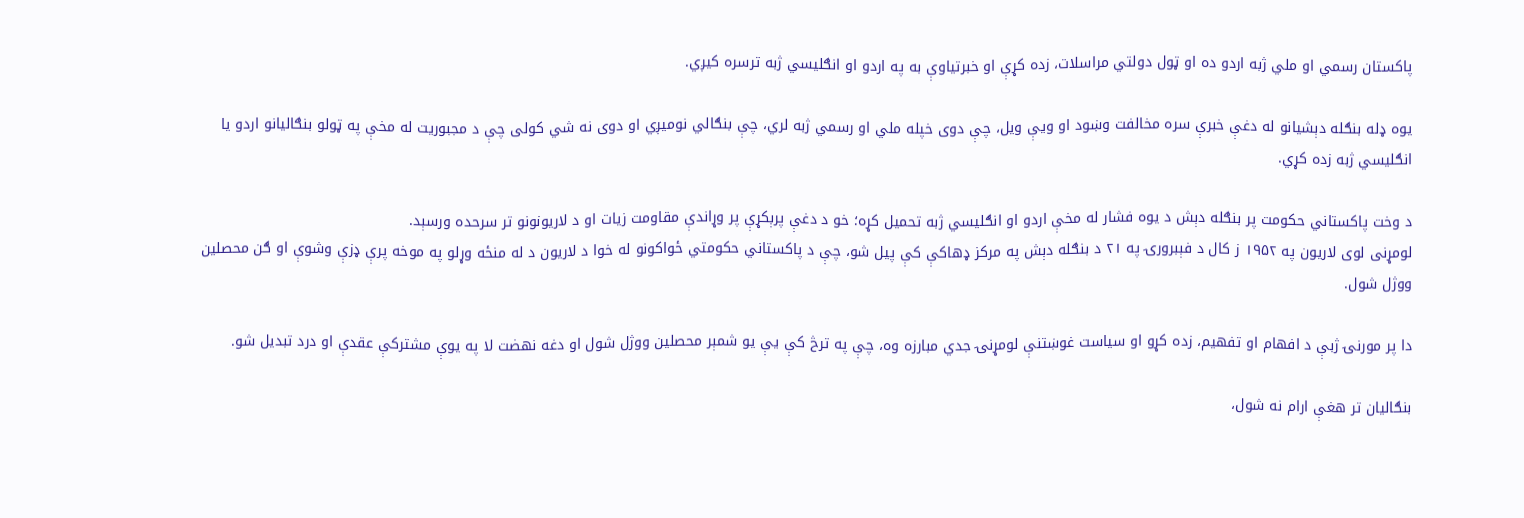پاکستان رسمي او ملي ژبه اردو ده او ټول دولتي مراسلات، زده کړې او خبرتیاوې به په اردو او انګلیسي ژبه ترسره کیږي.

یوه ډله بنګله دېشیانو له دغې خبرې سره مخالفت وښود او ویې ویل، چې دوی خپله ملي او رسمي ژبه لري، چې بنګالي نومیږي او دوی نه شي کولی چې د مجبوریت له مخې په ټولو بنګالیانو اردو یا انګلیسي ژبه زده کړي.

د وخت پاکستاني حکومت پر بنګله دېش د یوه فشار له مخې اردو او انګليسي ژبه تحمیل کړه؛ خو د دغې پرېکړې پر وړاندې مقاومت زیات او د لاریونونو تر سرحده ورسېد.
لومړنی لوی لاریون په ۱۹۵۲ ز کال د فېبرورۍ په ۲۱ د بنګله دېش په مرکز ډهاکې کې پیل شو، چې د پاکستاني حکومتي ځواکونو له خوا د لاریون د له منځه وړلو په موخه پرې ډزې وشوې او ګن محصلین ووژل شول.

دا پر مورنۍ ژبې د افهام او تفهیم، زده کړو او سیاست غوښتنې لومړنۍ جدي مبارزه وه، چې په ترڅ کې یې یو شمېر محصلین ووژل شول او دغه نهضت لا په یوې مشترکې عقدې او درد تبدیل شو.

بنګالیان تر هغې ارام نه شول،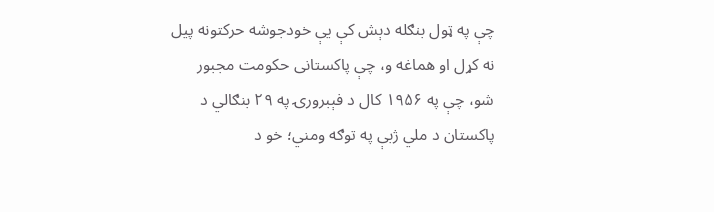چې په ټول بنګله دېش کې یې خودجوشه حرکتونه پیل نه کړل او هماغه و، چې پاکستانی حکومت مجبور شو، چې په ۱۹۵۶ کال د فېبرورۍ په ۲۹ بنګالي د پاکستان د ملي ژبې په توګه ومني؛ خو د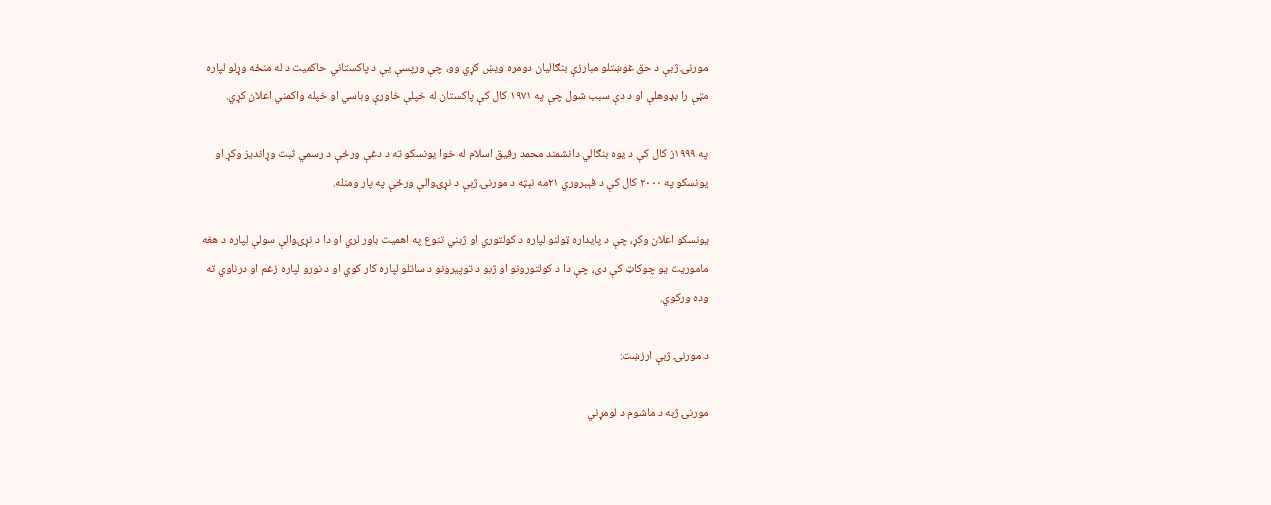مورنۍ ژبې د حق غوښتلو مبارزې بنګالیان دومره ویښ کړي وو، چې ورپسې یې د پاکستاني حاکمیت د له منځه وړلو لپاره مټې را بډوهلې او د دې سبب شول چې په ۱۹۷۱ کال کې پاکستان له خپلې خاورې وباسي او خپله واکمني اعلان کړي.

په ۱۹۹۹ز کال کې د یوه بنګالي دانشمند محمد رفیق اسلام له خوا یونسکو ته د دغې ورځې د رسمي ثبت وړاندیز وکړ او یونسکو په ۲۰۰۰ کال کې د فېبروري ۲۱مه نېټه د مورنۍ ژبې د نړۍوالې ورځې په پار ومنله.

یونسکو اعلان وکړ، چې د پایداره ټولنو لپاره د کولتوري او ژبني تنوع په اهمیت باور لري او دا د نړۍوالې سولې لپاره د هغه ماموریت یو چوکاټ کې دی، چې دا د کولتورونو او ژبو د توپیرونو د ساتلو لپاره کار کوي او د نورو لپاره زغم او درناوي ته وده ورکوي.

د مورنۍ ژبې ارزښت:

مورنۍ ژبه د ماشوم د لومړني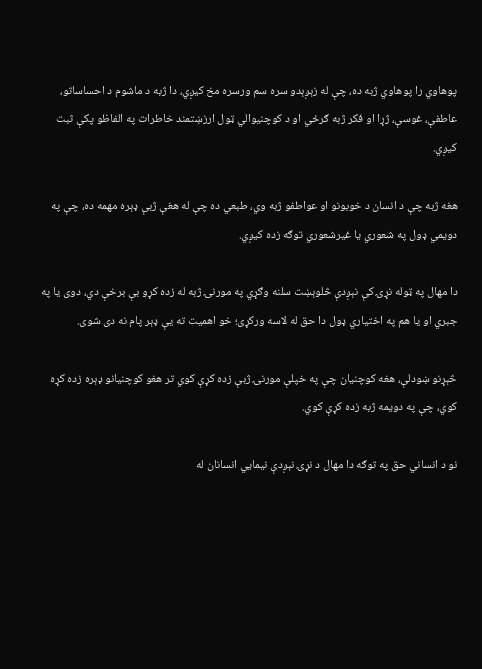پوهاوي را پوهاوي ژبه ده، چې له زېږېدو سره سم ورسره مخ کیږي، دا ژبه د ماشوم د احساساتو، عاطفې، غوسې، ژړا او فکر ژبه ګرځي او د کوچنیوالي ټول ارزښتمند خاطرات په الفاظو پکې ثبت کیږي.

هغه ژبه چې د انسان د خوبونو او عواطفو ژبه وي، طبعي ده چې له هغې ژبې ډېره مهمه ده، چې په دویمي ډول په شعوري یا غیرشعوري توګه زده کیږي.

دا مهال په ټوله نړۍ کې نېږدې څلوېښت سلنه وګړي په مورنۍ ژبه له زده کړو بې برخې دي، دوی یا په جبري او یا هم په اختیاري ډول دا حق له لاسه ورکړی؛ خو اهمیت ته یې ډېر پام نه دی شوی.

څېړنو ښودلې، هغه کوچنیان چې په خپلې مورنۍ ژبې زده کړې کوي تر هغو کوچنیانو ډېره زده کړه کوي، چې په دویمه ژبه زده کړې کوي.

نو د انساني حق په توګه دا مهال د نړۍ نېږدې نیمايي انسانان له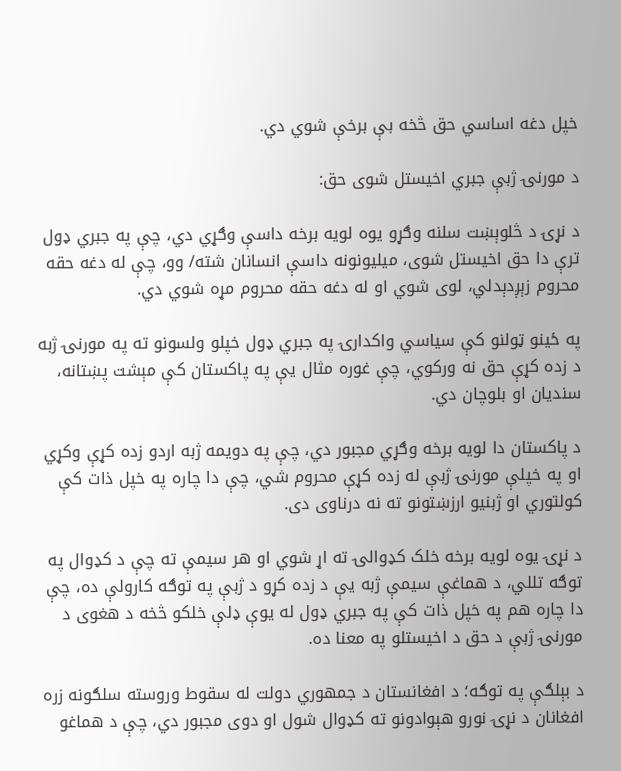خپل دغه اساسي حق څخه بې برخې شوي دي.

د مورنۍ ژبې جبري اخیستل شوی حق:

د نړۍ د څلوېښت سلنه وګړو یوه لویه برخه داسې وګړي دي، چې په جبري ډول ترې دا حق اخیستل شوی، میلیونونه داسې انسانان شته/ وو، چې له دغه حقه محروم زېږدېدلي، لوی شوي او له دغه حقه محروم مړه شوي دي.

په ځینو ټولنو کې سیاسي واکدارۍ په جبري ډول خپلو ولسونو ته په مورنۍ ژبه د زده کړې حق نه ورکوي، چې غوره مثال یې په پاکستان کې مېشت پښتانه، سندیان او بلوچان دي.

د پاکستان دا لویه برخه وګړي مجبور دي، چې په دویمه ژبه اردو زده کړې وکړي او په خپلې مورنۍ ژبې له زده کړې محروم شي، چې دا چاره په خپل ذات کې کولتوري او ژبنیو ارزښتونو ته نه درناوی دی.

د نړۍ یوه لویه برخه خلک کډوالۍ ته اړ شوي او هر سیمې ته چې د کډوال په توګه تللي، د هماغې سیمې ژبه یې د زده کړو د ژبې په توګه کارولې ده، چې دا چاره هم په خپل ذات کې په جبري ډول له یوې ډلې خلکو څخه د هغوی د مورنۍ ژبې د حق د اخیستلو په معنا ده.

د بېلګې په توګه؛ د افغانستان د جمهوري دولت له سقوط وروسته سلګونه زره افغانان د نړۍ نورو هېوادونو ته کډوال شول او دوی مجبور دي، چې د هماغو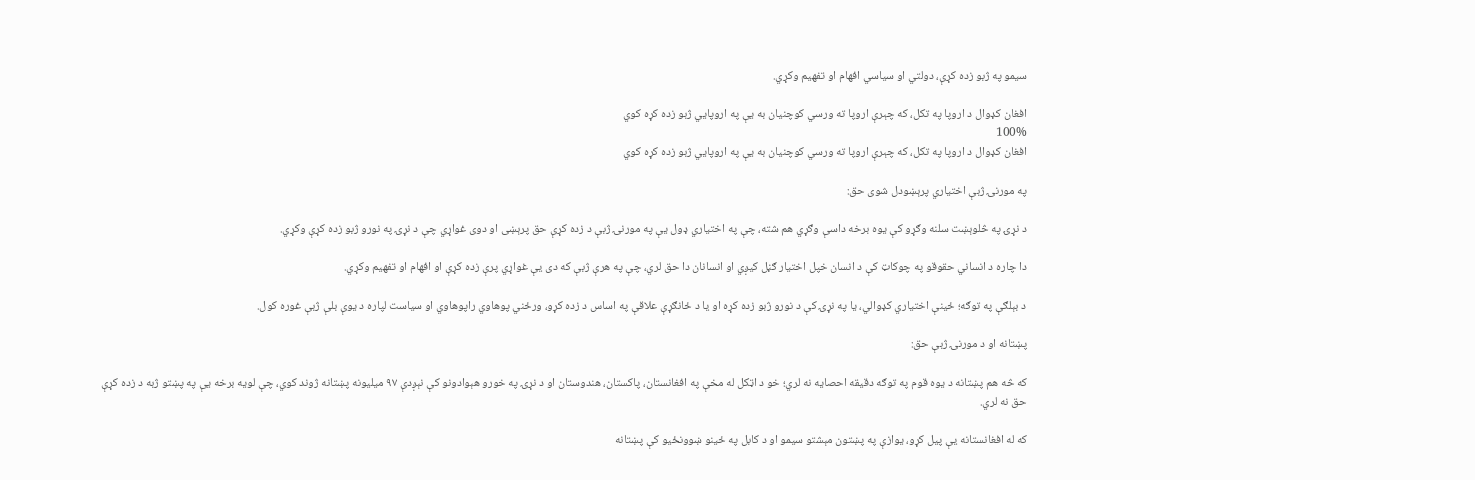سیمو په ژبو زده کړې، دولتي او سیاسي افهام او تفهیم وکړي.

افغان کډوال د اروپا په تکل، که چېرې اروپا ته ورسي کوچنیان به یې په اروپايي ژبو زده کړه کوي
100%
افغان کډوال د اروپا په تکل، که چېرې اروپا ته ورسي کوچنیان به یې په اروپايي ژبو زده کړه کوي

په مورنۍ ژبې اختیاري پرېښودل شوی حق:

د نړۍ په څلوېښت سلنه وګړو کې یوه برخه داسې وګړي هم شته، چې په اختیاري ډول یې په مورنۍ ژبې د زده کړې حق پرېښی او دوی غواړي چې د نړۍ په نورو ژبو زده کړې وکړي.

دا چاره د انساني حقوقو په چوکاټ کې د انسان خپل اختیار ګڼل کیږي او انسانان دا حق لري، چې په هرې ژبې که دی یې غواړي پرې زده کړې او افهام او تفهیم وکړي.

د بېلګې په توګه؛ ځینې اختیاري کډوالي، یا په نړۍ کې د نورو ژبو زده کړه او یا د ځانګړې علاقې په اساس د زده کړو، ورځني پوهاوي راپوهاوي او سیاست لپاره د یوې بلې ژبې غوره کول.

پښتانه او د مورنۍ ژبې حق:

که څه هم پښتانه د یوه قوم په توګه دقیقه احصایه نه لري؛ خو د اټکل له مخې په افغانستان، پاکستان، هندوستان او د نړۍ په خورو هېوادونو کې نېږدې ۹۷ میلیونه پښتانه ژوند کوي، چې لویه برخه یې په پښتو ژبه د زده کړې حق نه لري.

که له افغانستانه یې پیل کړو، یوازې په پښتون مېشتو سیمو او د کابل په ځینو ښوونځیو کې پښتانه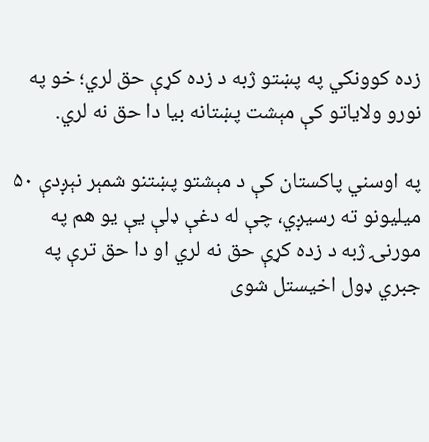زده کوونکي په پښتو ژبه د زده کړې حق لري؛ خو په نورو ولایاتو کې مېشت پښتانه بیا دا حق نه لري.

په اوسني پاکستان کې د مېشتو پښتنو شمېر نېږدې ۵۰ میلیونو ته رسیږي، چې له دغې ډلې یې یو هم په مورنۍ ژبه د زده کړې حق نه لري او دا حق ترې په جبري ډول اخیستل شوی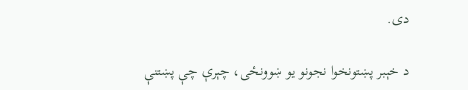دی.

د خېبر پښتونخوا نجونو یو ښوونځی، چېرې چې پښتنې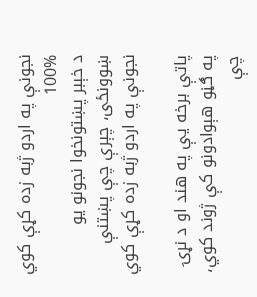نجونې په اردو ژبه زده کړې کوي
100%
د خېبر پښتونخوا نجونو یو ښوونځی، چېرې چې پښتنې نجونې په اردو ژبه زده کړې کوي

پاتې برخه یې په هند او د نړۍ په ګڼو هېوادونو کې ژوند کوي، چې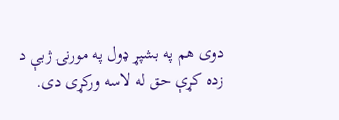دوی هم په بشپړ ډول په مورنۍ ژبې د زده کړې حق له لاسه ورکړی دی.